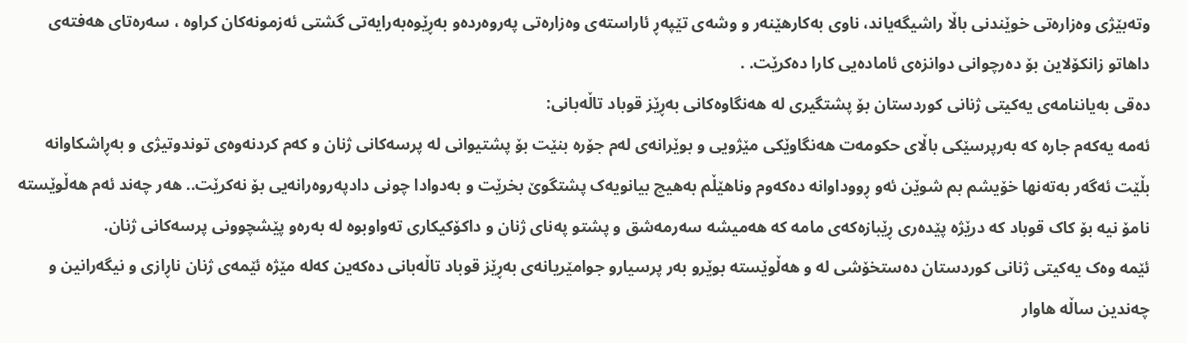وتەبێژی وەزارەتی خوێندنی باڵا راشیگەیاند، ناوی بەکارهێنەر و وشەی تێپەڕ ئاراستەی وەزارەتی پەروەردەو بەڕێوەبەرایەتی گشتی ئەزمونەکان کراوە ، سەرەتای ھەفتەی داھاتو زانکۆلاین بۆ دەرچوانی دوانزەی ئامادەیی کارا دەکرێت. .
دەقی بەیاننامەی یەکیتی ژنانی کوردستان بۆ پشتگیری لە ھەنگاوەکانی بەڕێز قوباد تاڵەبانی:
ئەمە یەکەم جارە کە بەرپرسێکی باڵای حکومەت ھەنگاوێکی مێژویی و بوێرانەی لەم جۆرە بنێت بۆ پشتیوانی لە پرسەکانی ژنان و کەم کردنەوەی توندوتیژی و بەڕاشکاوانە بڵێت ئەگەر بەتەنھا خۆیشم بم شوێن ئەو ڕووداوانە دەکەوم وناھێڵم بەھیچ بیانویەک پشتگوێ بخرێت و بەدوادا چونی دادپەروەرانەیی بۆ نەکرێت.. ھەر چەند ئەم ھەڵوێستە نامۆ نیە بۆ کاک قوباد کە درێژە پێدەری ڕێبازەکەی مامە کە ھەمیشە سەرمەشق و پشتو پەنای ژنان و داکۆکیکاری تەواوبوە لە بەرەو پێشچوونی پرسەکانی ژنان.
ئێمە وەک یەکیتی ژنانی کوردستان دەستخۆشی لە و ھەڵوێستە بوێرو بەر پرسیارو جوامێریانەی بەڕێز قوباد تاڵەبانی دەکەین کەلە مێژە ئێمەی ژنان ناڕازی و نیگەرانین و چەندین ساڵە ھاوار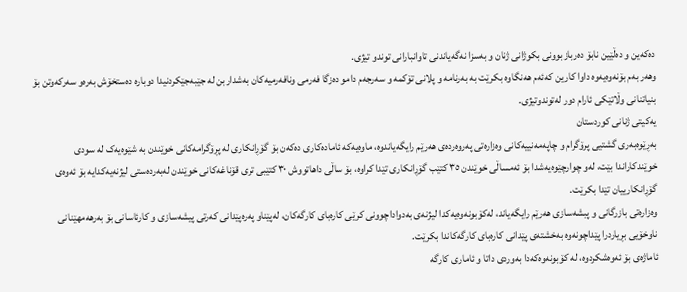دەکەین و دەڵێین نابۆ دەربازبوونی بکوژانی ژنان و بەسزا نەگەیاندنی تاوانبارانی توندو تیژی.
وھەر بەم بۆنەوەیەوە داوا کارین کەئەم ھەنگاوە بکرێت بە بەرنامە و پلانی تۆکمە و سەرجەم دامو دەزگا فەرمی ونافەرمیەکان بەشداربن لە جێبەجێکردنیدا دوبارە دەستخۆش بەرەو سەرکەوتن بۆ بنیاتنانی وڵاتێکی ئارام دور لەتوندوتیژی.
یەکیتی ژنانی کوردستان
بەڕێوەبەری گشتیی پرۆگرام و چاپەمەنییەکانی وەزارەتی پەروەردەی ھەرێم رایگەیاندوە، ماوەیەکە ئامادەکاری دەکەن بۆ گۆڕانکاری لە پڕۆگرامەکانی خوێندن بە شێوەیەک لە سودی خوێندکاراندا بێت، لەو چوارچێوەیەشدا بۆ ئەمساڵی خوێندن ٣٥ کتێب گۆڕانکاری تێدا کراوە، بۆ ساڵی داھاتووش ٣٠ کتێبی تری قۆناغەکانی خوێندن لەبەردەستی لیژنەیەکدایە بۆ ئەوەی گۆڕانکارییان تێدا بکرێت.
وەزارەتی بازرگانی و پبشەسازی ھەرێم رایگەیاند، لەکۆبونەوەیەکدا لیژنەی بەدواداچوونی کرێی کارەبای کارگەکان، لەپێناو پەرەپێدانی کەرتی پیشەسازی و کارئاسانی بۆ بەرھەمھێنانی ناوخۆیی بڕیاردرا پێداچونەوە بەخشتەی پێدانی کارەبای کارگەکاندا بکرێت.
ئاماژەی بۆ ئەوەشکردوە، لە کۆبونەوەکەدا بەوردی داتا و ئاماری کارگە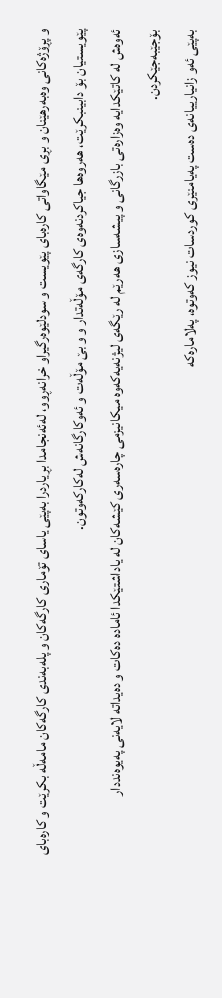و پڕۆژەکانی وەبەرھێنان و بڕی مێگاواتی کارەبای پێویست و سودلێوەرگیراو خرانەڕوو، لەئەنجامدا بڕیاردرا بەپێی یاسای تۆماری کارگەکان و پلەبەندی کارگەکان مامەڵە بکرێت و کارەبای پێویستیان بۆ دابینبکرێت، ھەروەھا جیاکردنەوەی کارگەی مۆڵەتدار و و بێ مۆڵەت و ئەوکارگانەش لەکارکەوتون.
ئەوەش لە کاتێکدایە وەزارەتی بازرگانی و پیشەسازی ھەرێم لە رێگەی لیژنەیەکەوە میکانیزمی چارەسەری کێشەکان لە یاداشتێکدا ئامادە دەکات و دەیداتە لایەنی پەیوەنددار بۆجێبەجێکردن.
بەپێی ئەو زانیارییانەی دەست پەیامنێری کوردسات نیوز کەوتوە، پەلامارەکە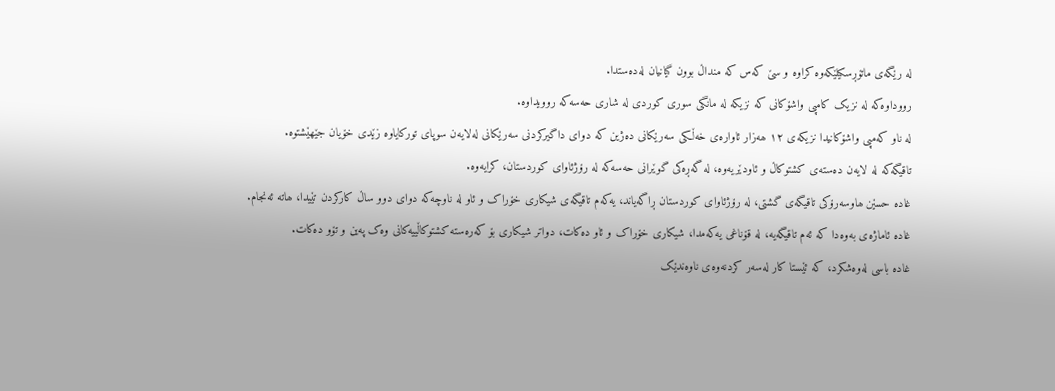لە رێگەی ماتۆڕسکیلێکەوە کراوە و سێ کەس کە منداڵ بوون گیانیان لەدەستدا.
رووداوەکە لە نزیک کامپی واشۆکانی کە نزیکە لە مانگی سوری کوردی لە شاری حەسەکە روویداوە.
لە ناو کەمپی واشۆکانیدا نزیکەی ١٢ ھەزار ئاوارەی خەڵکی سەرێکانی دەژین کە دوای داگیرکردنی سەرێکانی لەلایەن سوپای تورکایاوە زێدی خۆیان جێھێشتوە.
تاقیگەکە لە لایەن دەستەی کشتوکاڵ و ئاودێریەوە، لە گەڕەکی گوێرانی حەسەکە لە رۆژئاوای کوردستان، کرایەوە.
غادە حسێن ھاوسەرۆکی تاقیگەی گشتی، لە رۆژئاوای کوردستان ڕاگەیاند، یەکەم تاقیگەی شیکاری خۆراک و ئاو لە ناوچەکە دوای دوو ساڵ کارکردن تێیدا، ھاتە ئەنجام.
غادە ئاماژەی بەوەدا کە ئەم تاقیگەیە، لە قۆناغی یەکەمدا، شیکاری خۆراک و ئاو دەکات، دواتر شیکاری بۆ کەرەستە کشتوکاڵییەکانی وەک پەین و تۆو دەکات.
غادە باسی لەوەشکرد، کە ئێستا کار لەسەر کردنەوەی ناوەندێک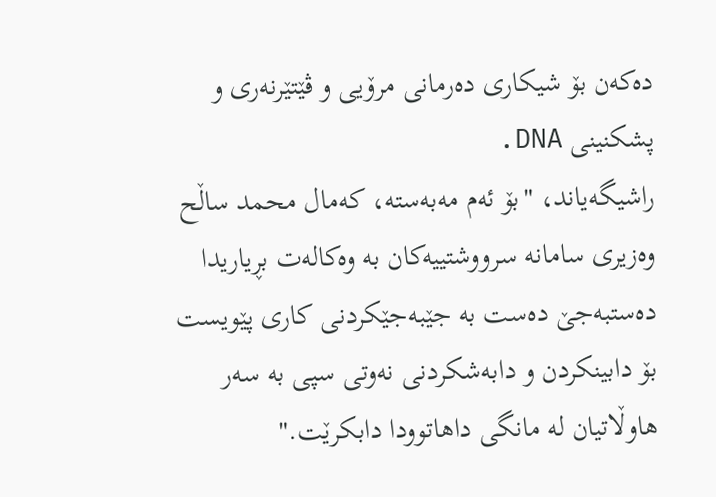دەکەن بۆ شیکاری دەرمانی مرۆیی و ڤێتێرنەری و پشکنینی DNA.
راشیگەیاند، "بۆ ئەم مەبەستە، کەمال محمد ساڵح وەزیری سامانە سرووشتییەکان بە وەکالەت بڕیاریدا دەستبەجێ دەست بە جێبەجێکردنی کاری پێویست بۆ دابینکردن و دابەشکردنی نەوتی سپی بە سەر ھاوڵاتیان لە مانگی داھاتوودا دابکرێت."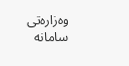وەزارەتی سامانە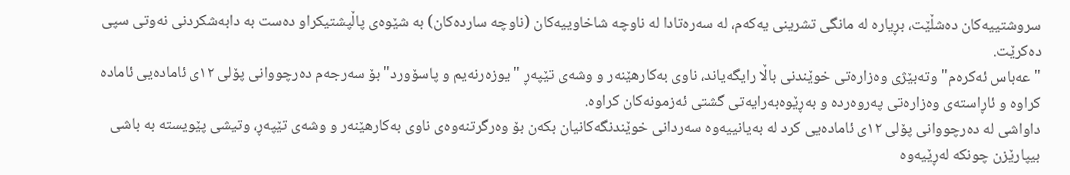سروشتییەکان دەشڵێت، بڕیارە لە مانگی تشرینی یەکەم، لە سەرەتادا لە ناوچە شاخاوییەکان (ناوچە ساردەکان) بە شێوەی پاڵپشتیکراو دەست بە دابەشکردنی نەوتی سپی دەکرێت.
"عەباس ئەکرەم" وتەبێژی وەزارەتی خوێندنی باڵا رایگەیاند، ناوی بەکارھێنەر و وشەی تێپەڕ "یوزەرنەیم و پاسۆورد" بۆ سەرجەم دەرچووانی پۆلی ١٢ی ئامادەیی ئامادە کراوە و ئاڕاستەی وەزارەتی پەروەردە و بەڕێوەبەرایەتی گشتی ئەزمونەکان کراوە.
داواشی لە دەرچووانی پۆلی ١٢ی ئامادەیی کرد لە بەیانییەوە سەردانی خوێندنگەکانیان بکەن بۆ وەرگرتنەوەی ناوی بەکارھێنەر و وشەی تێپەڕ، وتیشی پێویستە بە باشی بیپارێزن چونکە لەڕێیەوە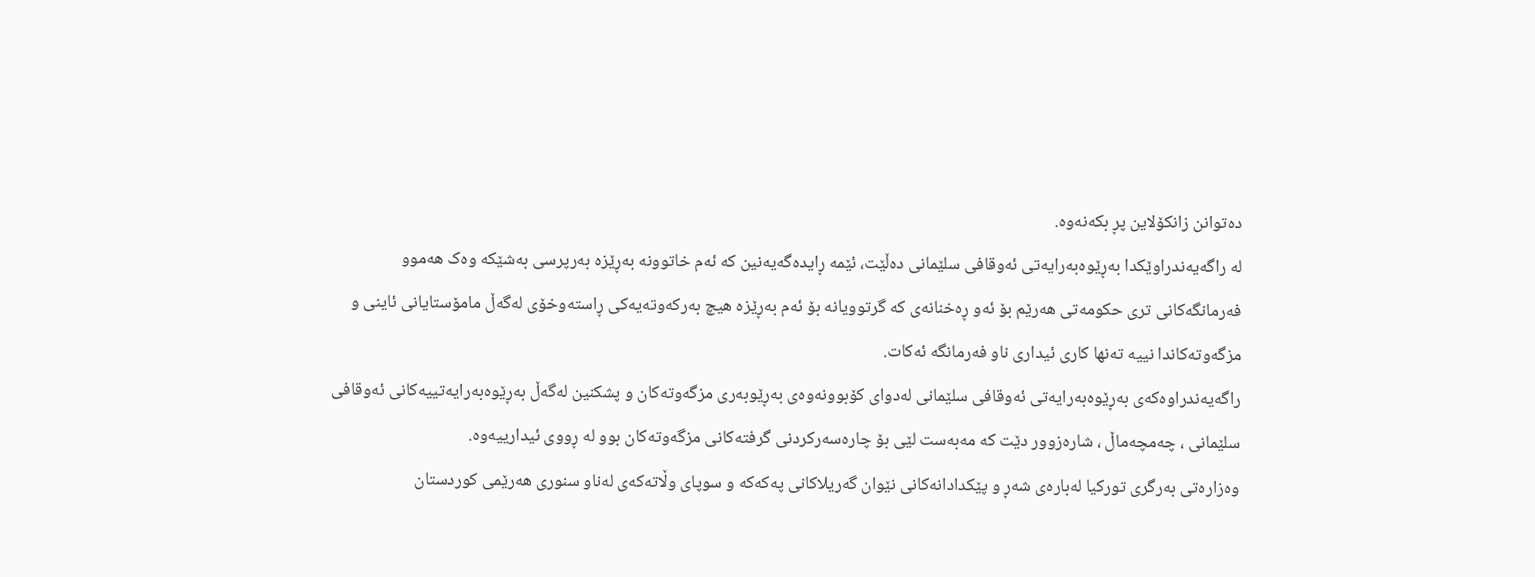دەتوانن زانکۆلاین پڕ بکەنەوە.
لە راگەیەندراوێکدا بەڕێوەبەرایەتی ئەوقافی سلێمانی دەڵێت، ئێمە ڕایدەگەیەنین کە ئەم خاتوونە بەڕێزە بەرپرسی بەشێکە وەک هەموو فەرمانگەکانی تری حکومەتی هەرێم بۆ ئەو ڕەخنانەی کە گرتوویانە بۆ ئەم بەڕێزە هیچ بەرکەوتەیەکی ڕاستەوخۆی لەگەڵ مامۆستایانی ئاینی و مزگەوتەکاندا نییە تەنها کاری ئیداری ناو فەرمانگە ئەکات.
راگەیەندراوەکەی بەڕێوەبەرایەتی ئەوقافی سلێمانی لەدوای کۆبوونەوەی بەڕێوبەری مزگەوتەکان و پشکنین لەگەڵ بەڕێوەبەرایەتییەکانی ئەوقافی سلێمانی ، چەمچەماڵ ، شارەزوور دێت کە مەبەست لێی بۆ چارەسەرکردنی گرفتەکانی مزگەوتەکان بوو لە ڕووی ئیدارییەوە.
وەزارەتی بەرگری تورکیا لەبارەی شەڕ و پێکدادانەکانی نێوان گەریلاکانی پەکەکە و سوپای وڵاتەکەی لەناو سنوری ھەرێمی کوردستان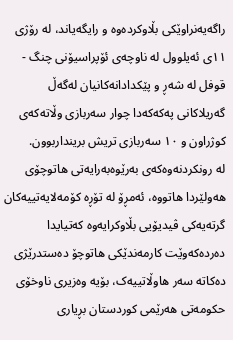راگەیەنراوێکی بڵاوکردەوە و رایگەیاند، لە رۆژی ١١ی ئەیلوول لە ناوچەی ئۆپراسیۆنی چنگ - قوفل لە شەڕ و پێکدادانەکانیان لەگەڵ گەریلاکانی پەکەکەدا چوار سەربازی وڵاتەکەی کوژراون و ١٠ سەربازی تریش برینداربوون.
لە رونکردنەوەکەی بەرێوەبەرایەتی ھاتوچۆی ھەولێردا ھاتووە، ئەمڕۆ لە تۆڕە کۆمەلایەتییەکان گرتەیەکی ڤیدیۆیی بڵاوکرایەوە کەتیایدا دەردەکەوێت کارمەندێکی ھاتوچۆ دەستدرێژی دەکاتە سەر ھاوڵاتییەک، بۆیە وەزیری ناوخۆی حکومەتی ھەرێمی کوردستان بڕیاری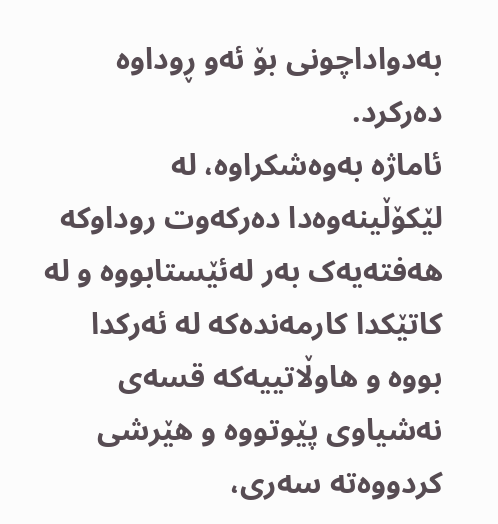بەدواداچونی بۆ ئەو ڕوداوە دەرکرد.
ئاماژە بەوەشکراوە، لە لێکۆڵینەوەدا دەرکەوت روداوکە ھەفتەیەک بەر لەئێستابووە و لە کاتێکدا کارمەندەکە لە ئەرکدا بووە و ھاوڵاتییەکە قسەی نەشیاوی پێوتووە و ھێرشی کردووەتە سەری،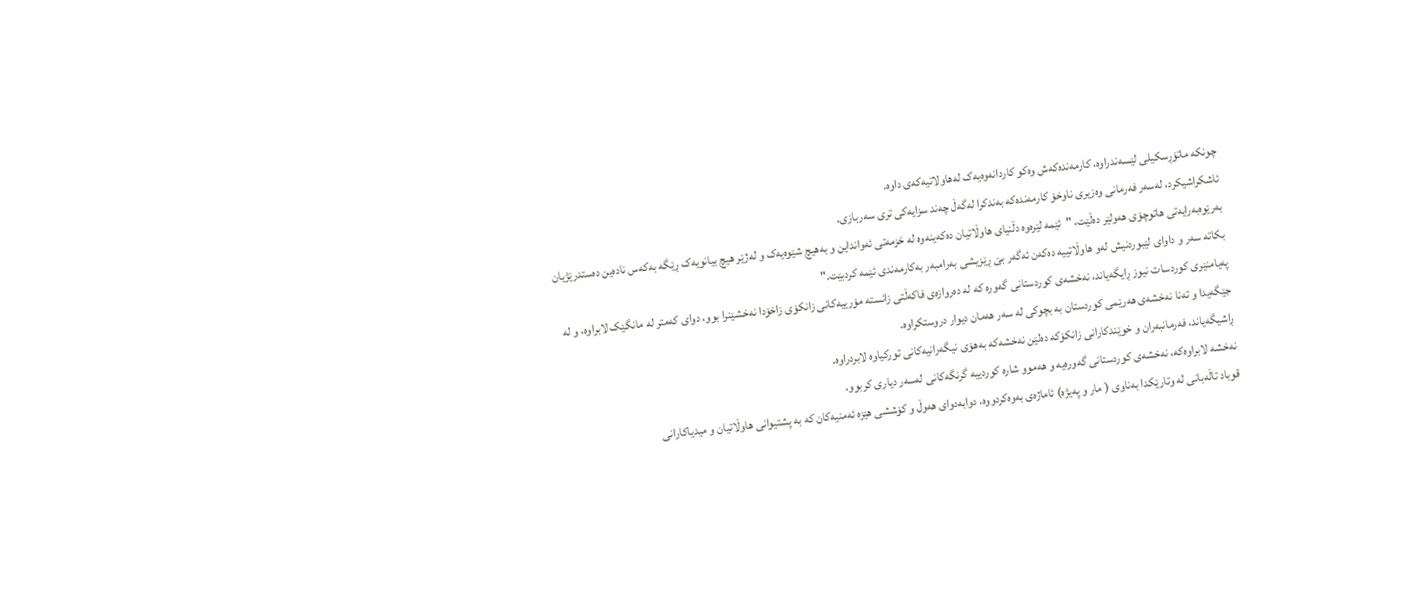چونکە ماتۆڕسکیلی لێسەندراوە، کارمەندەکەش وەکو کاردانەوەیەک لەھاولاتیەکەی داوە.
ئاشکراشیکرد، لەسەر فەرمانی وەزیری ناوخۆ کارمەندەکە بەندکرا لەگەڵ چەند سزایەکی تری سەربازی.
بەرێوەبەرایەتی ھاتوچۆی ھەولێر دەڵێت، "ئێمە لێرەوە دڵنیای ھاوڵاتیان دەکەینەوە لە خزمەتی ئەوانداین و بەھیچ شێوەیەک و لەژێر ھیچ بیانویەک ڕێگە بەکەس نادەین دەستدرێژیان بکاتە سەر و داوای لێبوردنیش لەو ھاوڵاتییە دەکەن ئەگەر بێ ڕێزیشی بەرامبەر بەکارمەندی ئێمە کردبێت."
پەیامنێری کوردسات نیوز ڕایگەیاند، نەخشەی کوردستانی گەورە کە لە دەروازەی فاکەڵتی زانستە مۆرییەکانی زانکۆی زاخۆدا نەخشێنرا بوو، دوای کەمتر لە مانگێک لابراوە، و لە جێگەیدا و تەنا نەخشەی ھەرێمی کوردستان بە بچوکی لە سەر ھەمان دیوار دروستکراوە.
ڕاشیگەیاند، فەرمانبەران و خوێندکارانی زانکۆکە دەلێن نەخشەکە بەھۆی نیگەرانیەکانی تورکیاوە لابردراوە.
نەخشە لابراوەکە، نەخشەی کوردستانی گەورەیە و ھەموو شارە کوردییە گرنگەکانی لەسەر دیاری کربوو.
قوباد تاڵەبانی لە وتارێکدا بەناوی ( مار و پەیژە) ئاماژەی بەوەکردووە، دوابەدوای ھەوڵ و کۆششی ھێزە ئەمنیەکان کە بە پشتیوانی ھاوڵاتیان و میدیاکارانی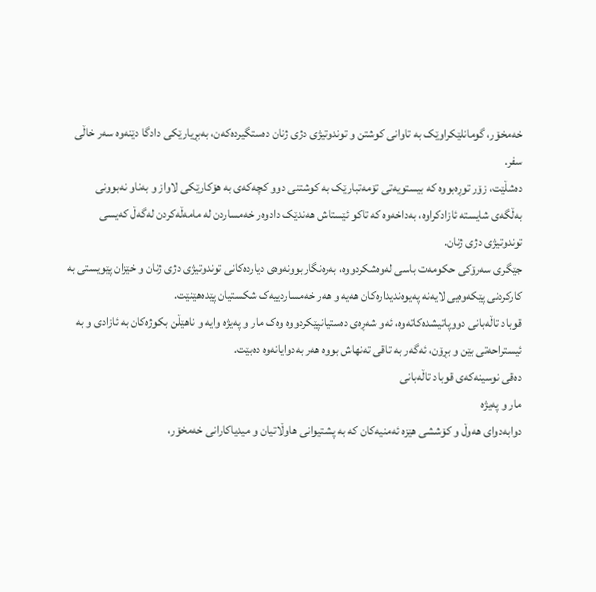خەمخۆر، گومانلێکراوێک بە تاوانی کوشتن و توندوتیژی دژی ژنان دەستگیردەکەن، بەبڕیارێکی دادگا دێنەوە سەر خاڵی سفر.
دەشڵێت، زۆر توڕەبووە کە بیستویەتی تۆمەتبارێک بە کوشتنی دوو کچەکەی بە ھۆکارێکی لاواز و بەناو نەبوونی بەڵگەی شایستە ئازادکراوە، بەداخەوە کە تاکو ئێستاش ھەندێک دادوەر خەمساردن لە مامەڵەکردن لەگەڵ کەیسی توندوتیژی دژی ژنان.
جێگری سەرۆکی حکومەت باسی لەوەشکردووە، بەرەنگاربوونەوەی دیاردەکانی توندوتیژی دژی ژنان و خێزان پێویستی بە کارکردنی پێکەوەیی لایەنە پەیوەندیدارەکان ھەیە و ھەر خەمساردییەک شکستیان پێدەھێنێت.
قوباد تاڵەبانی دووپاتیشدەکاتەوە، ئەو شەڕەی دەستیانپێکردووە وەک مار و پەیژە وایە و ناھێڵن بکوژەکان بە ئازادی و بە ئیستراحەتی بێن و بڕۆن، ئەگەر بە تاقی تەنھاش بووە ھەر بەدوایانەوە دەبێت.
دەقی نوسینەکەی قوباد تاڵەبانی
مار و پەیژە
دوابەدوای ھەوڵ و کۆششی ھێزە ئەمنیەکان کە بە پشتیوانی ھاوڵاتیان و میدیاکارانی خەمخۆر،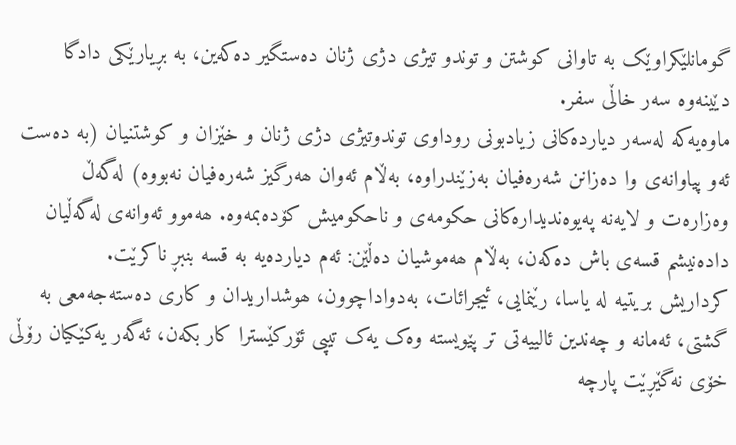گومانلێکراوێک بە تاوانی کوشتن و توندو تیژی دژی ژنان دەستگیر دەکەین، بە بڕیارێکی دادگا دێینەوە سەر خاڵی سفر.
ماوەیەکە لەسەر دیاردەکانی زیادبونی روداوی توندوتیژی دژی ژنان و خێزان و کوشتنیان (بە دەست ئەو پیاوانەی وا دەزانن شەرەفیان بەزێندراوە، بەڵام ئەوان ھەرگیز شەرەفیان نەبووە) لەگەڵ وەزارەت و لایەنە پەیوەندیدارەکانی حکومەی و ناحکومیش کۆدەبمەوە. ھەموو ئەوانەی لەگەڵیان دادەنیشم قسەی باش دەکەن، بەڵام ھەموشیان دەڵێن: ئەم دیاردەیە بە قسە بنبڕ ناکرێت.
کرداریش بریتیە لە یاسا، رێنمایی، ئیجرائات، بەدواداچوون، ھوشداریدان و کاری دەستەجەمعی بە گشتی، ئەمانە و چەندین ئالییەتی تر پێویستە وەک یەک تیپی ئۆرکێسترا کار بکەن، ئەگەر یەکێکیان رۆڵی خۆی نەگێڕێت پارچە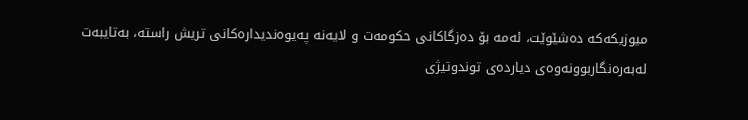میوزیکەکە دەشێوێت، ئەمە بۆ دەزگاکانی حکومەت و لایەنە پەیوەندیدارەکانی تریش راستە، بەتایبەت لەبەرەنگاربوونەوەی دیاردەی توندوتیژی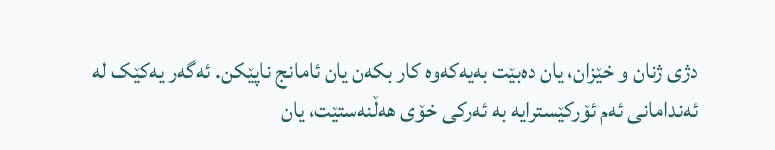دژی ژنان و خێزان، یان دەبێت بەیەکەوە کار بکەن یان ئامانج ناپێکن. ئەگەر یەکێک لە ئەندامانی ئەم ئۆرکێسترایە بە ئەرکی خۆی ھەڵنەستێت، یان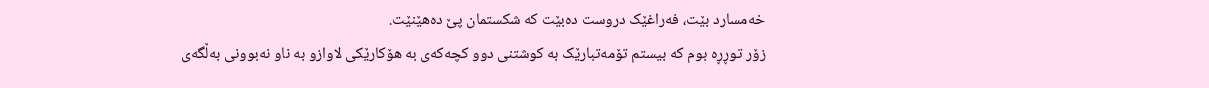خەمسارد بێت، فەراغێک دروست دەبێت کە شکستمان پێ دەھێنێت.
زۆر توڕڕە بوم کە بیستم تۆمەتبارێک بە کوشتنی دوو کچەکەی بە ھۆکارێکی لاوازو بە ناو نەبوونی بەڵگەی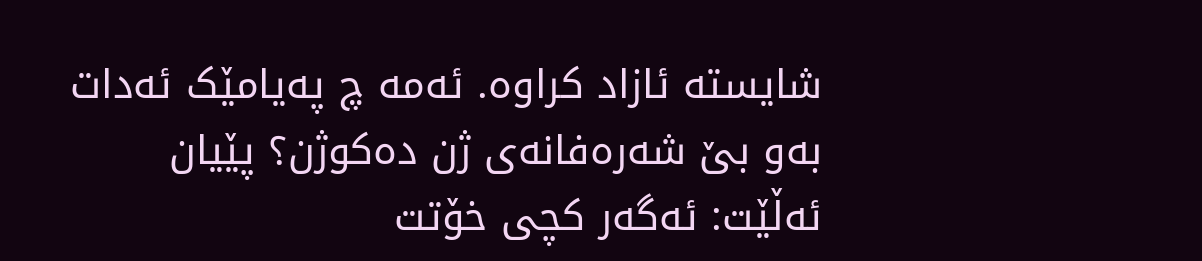شایستە ئازاد کراوە. ئەمە چ پەیامێک ئەدات بەو بێ شەرەفانەی ژن دەکوژن؟ پێیان ئەڵێت: ئەگەر کچی خۆتت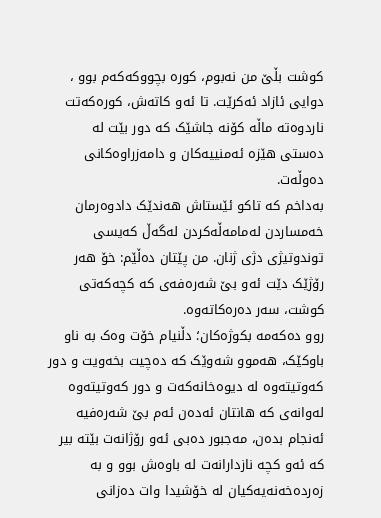کوشت بڵێ من نەبوم، کورە بچووکەکەم بوو ، دوایی ئازاد ئەکرێت. تا ئەو کاتەش، کورەکەتت ناردوەتە ماڵە کۆنە جاشێک کە دور بێت لە دەستی ھێزە ئەمنییەکان و دامەزراوەکانی دەوڵەت.
بەداخم کە تاکو ئێستاش ھەندێک دادوەرمان خەمساردن لەمامەڵەکردن لەگەڵ کەیسی توندوتیژی دژی ژنان. من پێتان دەڵێم: خۆ ھەر رۆژێک دێت ئەو بێ شەرەفەی کە کچەکەتی کوشت، سەر دەرەکاتەوە.
روو دەکەمە بکوژەکان؛ دڵنیام خۆت وەک بە ناو باوکێک، ھەموو شەوێک کە دەچیت بخەویت و دور کەوتیتەوە لە دیوەخانەکەت و دور کەوتیتەوە لەوانەی کە ھانتان ئەدەن ئەم بێ شەرەفیە ئەنجام بدەن، مەجبور دەبی ئەو رۆژانەت بێتە بیر کە ئەو کچە نازدارانەت لە باوەش بوو و بە زەردەخەنەیەکیان لە خۆشیدا وات دەزانی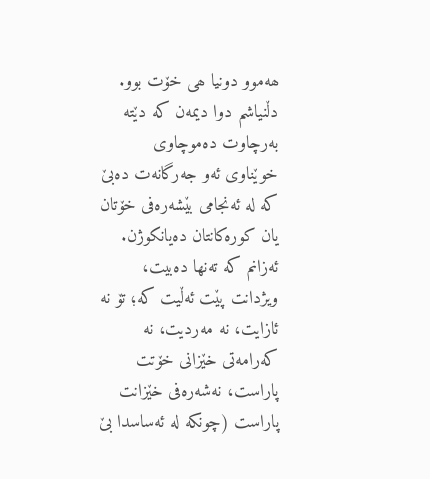ھەموو دونیا ھی خۆت بوو. دڵنیاشم دوا دیمەن کە دێتە بەرچاوت دەموچاوی خوێناوی ئەو جەرگانەت دەبێ کە لە ئەنجامی بێشەرەفی خۆتان یان کورەکانتان دەیانکوژن. ئەزانم کە تەنھا دەبیت، ویژدانت پێت ئەڵیت کە؛ تۆ نە ئازایت، نە مەردیت، نە کەرامەتی خێزانی خۆتت پاراست، نەشەرەفی خێزانت پاراست (چونکە لە ئەساسدا بێ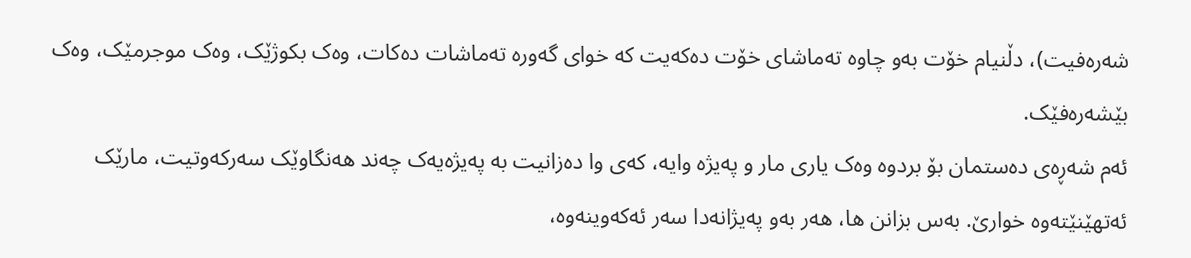شەرەفیت)، دڵنیام خۆت بەو چاوە تەماشای خۆت دەکەیت کە خوای گەورە تەماشات دەکات، وەک بکوژێک، وەک موجرمێک، وەک بێشەرەفێک.
ئەم شەڕەی دەستمان بۆ بردوە وەک یاری مار و پەیژە وایە، کەی وا دەزانیت بە پەیژەیەک چەند ھەنگاوێک سەرکەوتیت، مارێک ئەتھێنێتەوە خوارێ. بەس بزانن ھا، ھەر بەو پەیژانەدا سەر ئەکەوینەوە،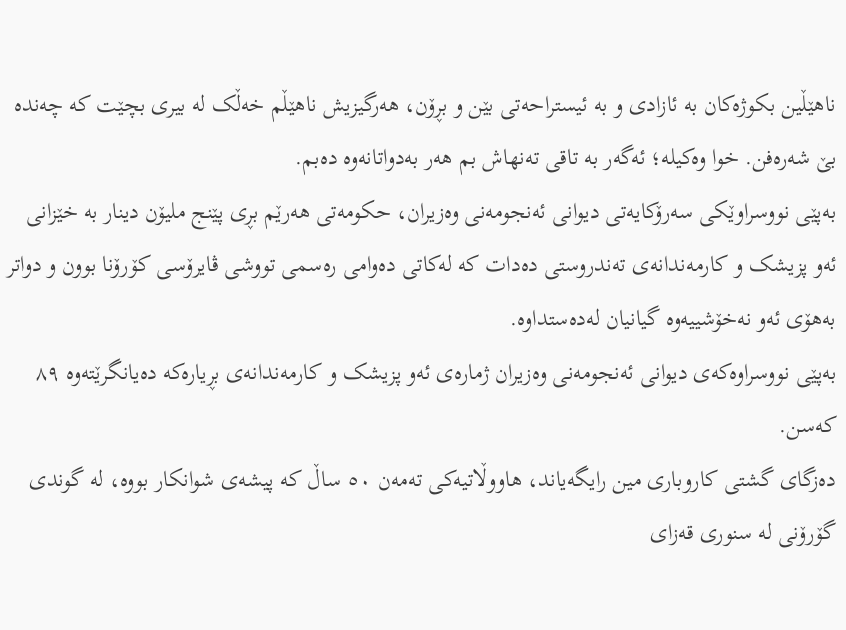ناھێڵین بکوژەکان بە ئازادی و بە ئیستراحەتی بێن و بڕۆن، ھەرگیزیش ناھێڵم خەڵک لە بیری بچێت کە چەندە بێ شەرەفن. خوا وەکیلە؛ ئەگەر بە تاقی تەنھاش بم ھەر بەدواتانەوە دەبم.
بەپێی نووسراوێکی سەرۆکایەتی دیوانی ئەنجومەنی وەزیران، حکومەتی ھەرێم بڕی پێنج ملیۆن دینار بە خێزانی ئەو پزیشک و کارمەندانەی تەندروستی دەدات کە لەکاتی دەوامی رەسمی تووشی ڤایرۆسی کۆرۆنا بوون و دواتر بەھۆی ئەو نەخۆشییەوە گیانیان لەدەستداوە.
بەپێی نووسراوەکەی دیوانی ئەنجومەنی وەزیران ژمارەی ئەو پزیشک و کارمەندانەی بڕیارەکە دەیانگرێتەوە ٨٩ کەسن.
دەزگای گشتی کاروباری مین رایگەیاند، ھاووڵاتیەکی تەمەن ٥٠ ساڵ کە پیشەی شوانکار بووە، لە گوندی گۆرۆنی لە سنوری قەزای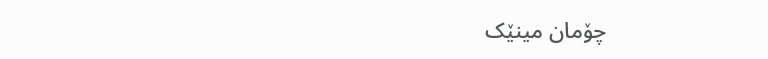چۆمان مینێک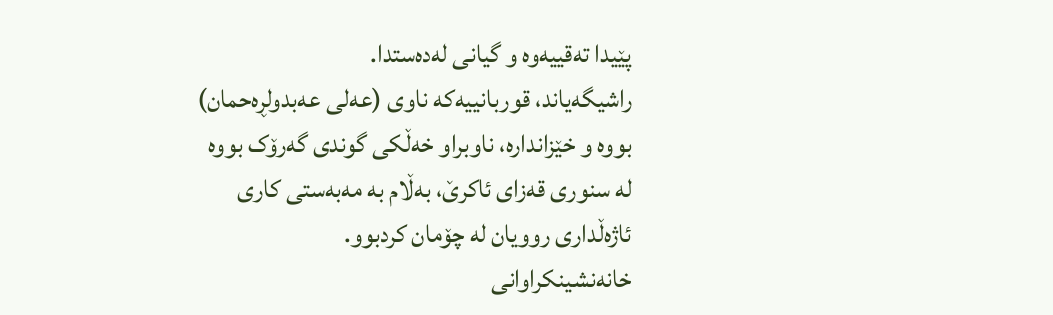پێیدا تەقییەوە و گیانی لەدەستدا.
راشیگەیاند، قوربانییەکە ناوی (عەلی عەبدولڕەحمان) بووە و خێزاندارە، ناوبراو خەڵکی گوندی گەرۆک بووە لە سنوری قەزای ئاکرێ، بەڵام بە مەبەستی کاری ئاژەڵداری روویان لە چۆمان کردبوو.
خانەنشینکراوانی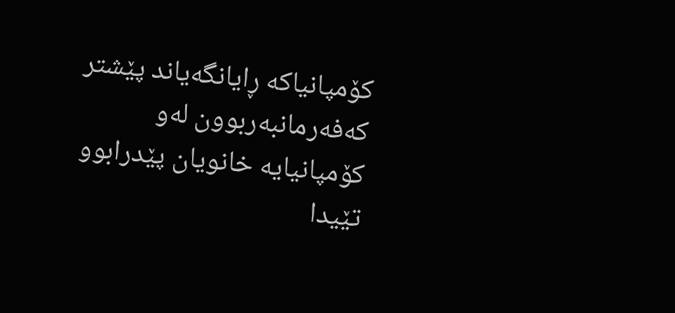کۆمپانیاکە ڕایانگەیاند پێشتر کەفەرمانبەربوون لەو کۆمپانیایە خانویان پێدرابوو تێیدا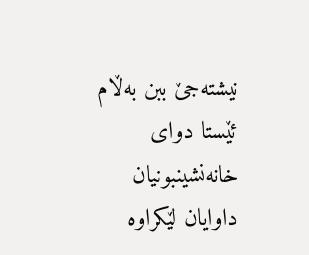نیشتەجێ ببن بەڵام ئێستا دوای خانەنشینبونیان داوایان لێکراوە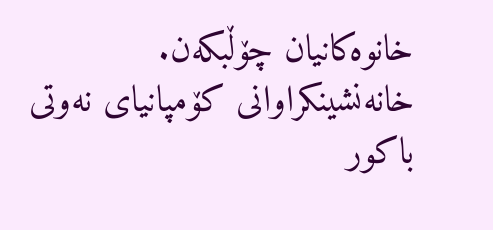خانوەکانیان چۆڵبکەن.
خانەنشینکراوانی کۆمپانیای نەوتی باکور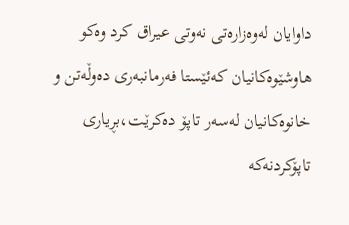داوایان لەوەزارەتی نەوتی عیراق کرد وەکو ھاوشێوەکانیان کەئێستا فەرمانبەری دەوڵەتن و خانوەکانیان لەسەر تاپۆ دەکرێت،بڕیاری تاپۆکردنەکە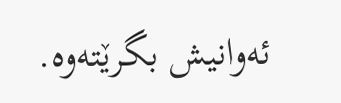ئەوانیش بگرێتەوە.